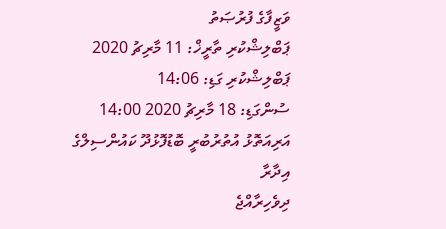ވަޒީފާގެ ފުރުޞަތު
ޕަބްލިޝްކުރި ތާރީޚް: 11 މާރިޗު 2020
ޕަބްލިޝްކުރި ގަޑި: 14:06
ސުންގަޑި: 18 މާރިޗު 2020 14:00
އަރިއަތޮޅު އުތުރުބުރީ ބޮޑުފޮޅުދޫ ކައުންސިލްގެ އިދާރާ
ދިވެހިރާއްޖެ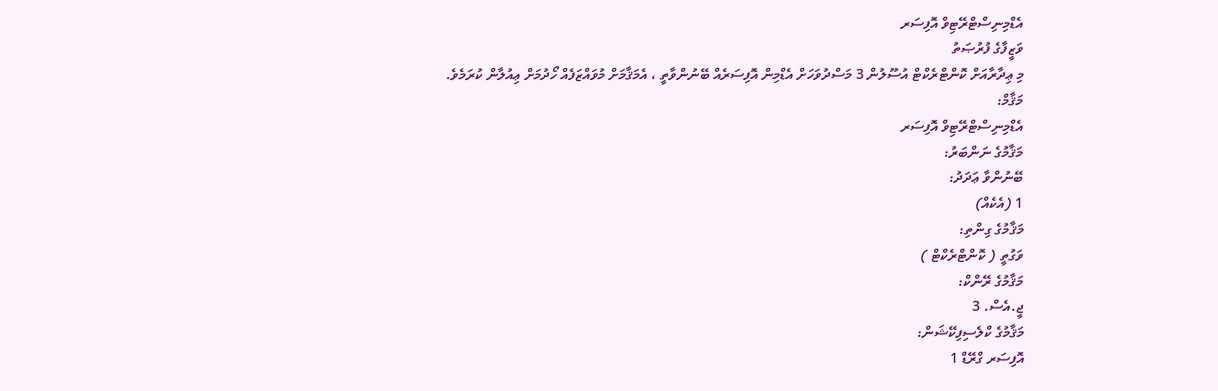އެޑްމިނިސްޓްރޭޓިވް އޮފިސަރ
ވަޒީފާގެ ފުރުޞަތު
މި ޢިދާރާއަށް ކޮންޓްރެކްޓް އުސޫލުން 3 މަސްދުވަހަށް އެޑްމިން އޮފިސަރެއް ބޭނުންވާތީ ، އެމަޤާމަށް މުވައްޒަފެއް ހޯދުމަށް ޢިއުލާން ކުރަމެވެ.
މަޤާމް:
އެޑްމިނިސްޓްރޭޓިވް އޮފިސަރ
މަޤާމުގެ ނަންބަރު:
ބޭނުންވާ ޢަދަދު:
1 (އެކެއް)
މަޤާމުގެ ގިންތި:
ވަގުތީ ( ކޮންޓްރެކްޓް )
މަޤާމުގެ ރޭންކް:
ޖީ.އެސް. 3
މަޤާމުގެ ކްލެސިފިކޭޝަން:
އޮފިސަރ ގްރޭޑް 1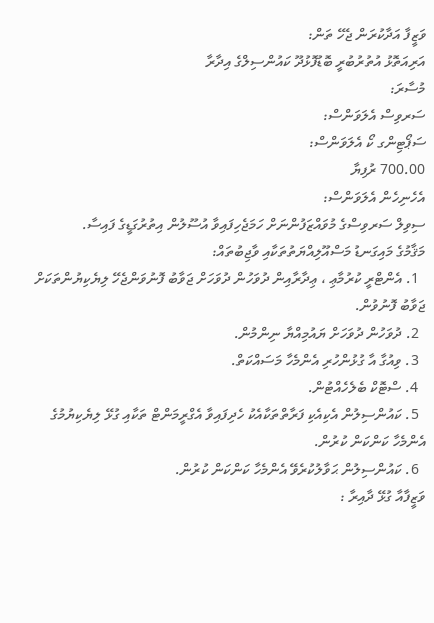ވަޒީފާ އަދާކުރަން ޖެހޭ ތަން:
އަރިއަތޮޅު އުތުރުބުރީ ބޮޑުފޮޅުދޫ ކައުންސިލްގެ އިދާރާ
މުސާރަ:
ސަރވިސް އެލަވަންސް:
ސަޕޯޓިންގ ކޯ އެލަވަންސް:
700.00 ރުފިޔާ
އެހެނިހެން އެލަވަންސް:
ސިވިލް ސަރވިސްގެ މުވައްޒަފުންނަށް ހަމަޖެހިފައިވާ އުސޫލުން އިތުރުގަޑީގެ ފައިސާ.
މަޤާމުގެ މައިގަނޑު މަސްއޫލިއްޔަތުތަކާއި ވާޖިބުތައް:
  1. އެންޓްރީ ކުރުމާޢި ، ޢިދާރާއިން ދުވަހުން ދުވަހަށް ޖަވާބު ފޮނުވަންޖެހޭ ލިޔެކިޔުންތަކަށް ޖަވާބު ފޮނުވުން.
  2. ދުވަހުން ދުވަހަށް ޔައުމިއްޔާ ނިންމުން.
  3. ވިއުގާ އާ ގުޅުންހުރި އެންމެހާ މަސައްކަތް.
  4. ސްޓޮކް ބެލެހެއްޓުން.
  5. ކައުންސިލުން އެކިއެކި ފަރާތްތަކާއެކު ހެދިފައިވާ އެގްރީމަންޓް ތަކާއި ގުޅޭ ލިޔެކިޔުމުގެ އެންމެހާ ކަންކަން ކުރުން.
  6. ކައުންސިލުން ޙަވާލުކުރެވޭ އެންމެހާ ކަންކަން ކުރުން.
ވަޒީފާއާ ގުޅޭ ދާއިރާ :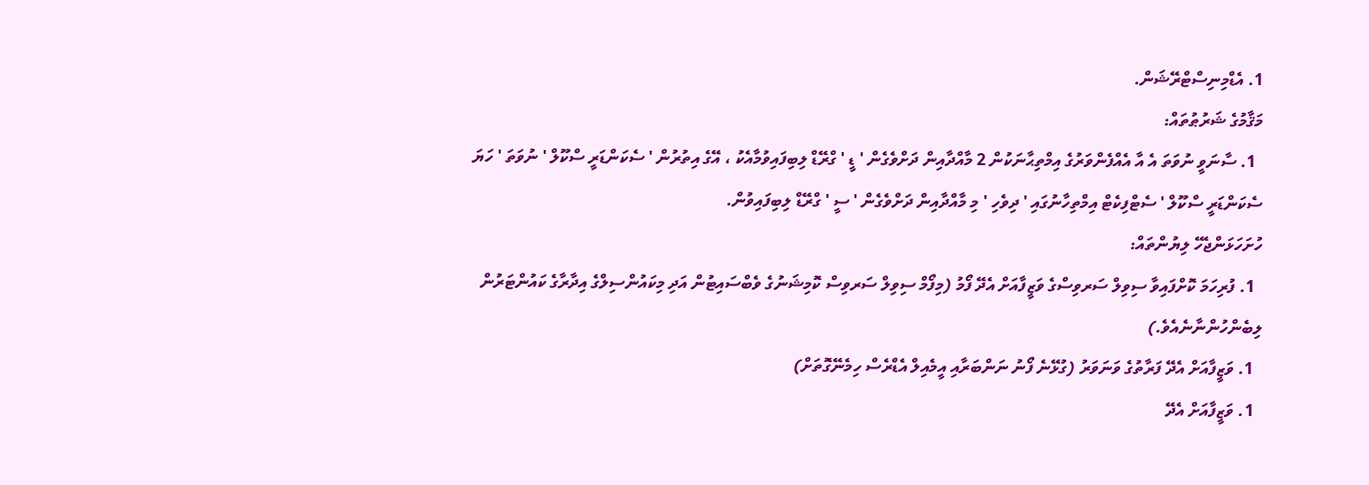1. އެޑްމިނިސްޓްރޭޝަން.
މަޤާމުގެ ޝަރުޠުތައް:
  1. ސާނަވީ ނުވަތަ އެ އާ އެއްފެންވަރުގެ އިމްތިޙާނަކުން 2 މާއްދާއިން ދަށްވެގެން ' ޑީ ' ގްރޭޑް ލިބިފައިވުމާއެކު ، އޭގެ އިތުރުން ' ސެކަންޑަރީ ސްކޫލް ' ނުވަތަ ' ހަޔަ ސެކަންޑަރީ ސްކޫލް ' ސެޓްފިކެޓް އިމްތިހާނުގައި ' ދިވެހި ' މި މާއްދާއިން ދަށްވެގެން ' ސީ ' ގްރޭޑް ލިބިފައިވުން.
ހުށަހަޅަންޖެހޭ ލިޔުންތައް:
  1. ފުރިހަމަ ކޮށްފައިވާ ސިވިލް ސަރވިސްގެ ވަޒީފާއަށް އެދޭ ފޯމު (މިފޯމް ސިވިލް ސަރވިސް ކޮމިޝަނުގެ ވެބްސައިޓުން އަދި މިކައުންސިލްގެ އިދާރާގެ ކައުންޓަރުން ލިބެންހުންނާނެއެވެ.)
  1. ވަޒީފާއަށް އެދޭ ފަރާތުގެ ވަނަވަރު (ގުޅޭނެ ފޯނު ނަންބަރާއި އީމެއިލް އެޑްރެސް ހިމެނޭގޮތަށް)
  1. ވަޒީފާއަށް އެދޭ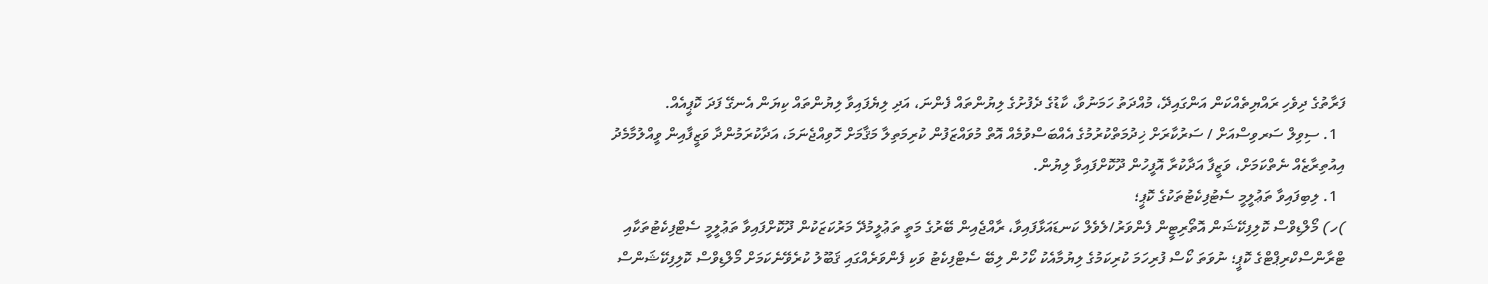ފަރާތުގެ ދިވެހި ރައްޔިތެއްކަން އަންގައިދޭ، މުއްދަތު ހަމަނުވާ، ކާޑުގެ ދެފުށުގެ ލިޔުންތައް ފެންނަ، އަދި ލިޔެފައިވާ ލިޔުންތައް ކިޔަން އެނގޭ ފަދަ ކޮޕީއެއް.
  1. ސިވިލް ސަރވިސްއަށް / ސަރުކާރަށް ޚިދުމަތްކުރުމުގެ އެއްބަސްވުމެއް އޮތް މުވައްޒަފުން ކުރިމަތިލާ މަޤާމަށް ހޮވިއްޖެނަމަ، އަދާކުރަމުންދާ ވަޒީފާއިން ވީއްލުމާމެދު އިއުތިރާޒެއް ނެތްކަމަށް، ވަޒީފާ އަދާކުރާ އޮފީހުން ދޫކޮށްފައިވާ ލިޔުން.
  1. ލިބިފައިވާ ތަޢުލީމީ ސެޓުފިކެޓުތަކުގެ ކޮޕީ؛
)ހ) މޯލްޑިވްސް ކޮލިފިކޭޝަން އޮތޯރިޓީން ފެންވަރު/ލެވެލް ކަނޑައަޅާފައިވާ، ރާއްޖެއިން ބޭރުގެ މަތީ ތަޢުލީމުދޭ މަރުކަޒަކުން ދޫކޮށްފައިވާ ތަޢުލީމީ ސެޓްފިކެޓުތަކާއި ޓްރާންސްކްރިޕްޓްގެ ކޮޕީ؛ ނުވަތަ ކޯސް ފުރިހަމަ ކުރިކަމުގެ ލިޔުމާއެކު ކޯހުން ލިބޭ ސެޓްފިކެޓު ވަކި ފެންވަރެއްގައި ޤަބޫލު ކުރެވޭނެކަމަށް މޯލްޑިވްސް ކޮލިފިކޭޝަންސް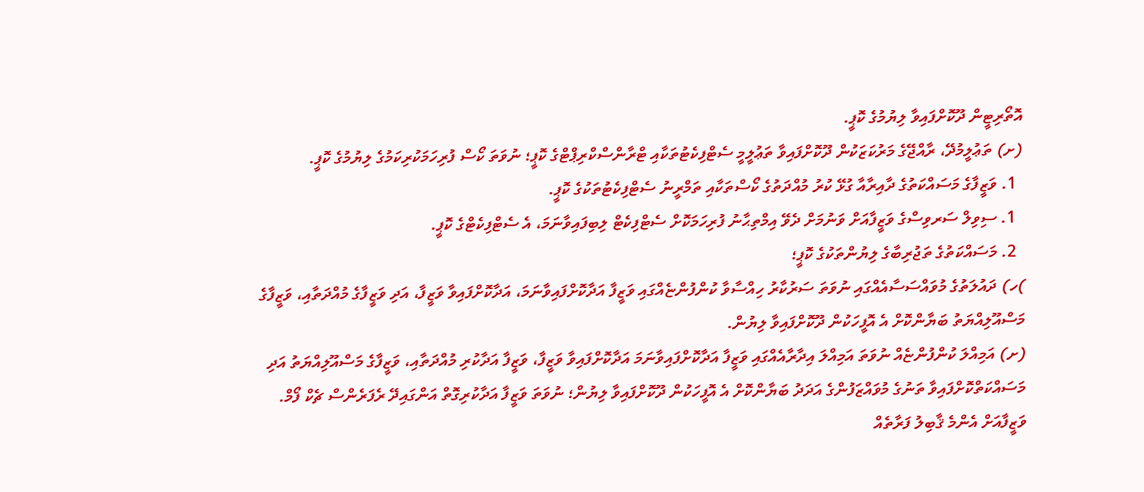އޮތޯރިޓީން ދޫކޮށްފައިވާ ލިޔުމުގެ ކޮޕީ.
(ށ) ތަޢުލީމުދޭ، ރާއްޖޭގެ މަރުކަޒަކުން ދޫކޮށްފައިވާ ތަޢުލީމީ ސެޓްފިކެޓުތަކާއި ޓްރާންސްކްރިޕްޓްގެ ކޮޕީ؛ ނުވަތަ ކޯސް ފުރިހަމަކުރިކަމުގެ ލިޔުމުގެ ކޮޕީ.
  1. ވަޒީފާގެ މަސައްކަތުގެ ދާއިރާއާ ގުޅޭ ކުރު މުއްދަތުގެ ކޯސްތަކާއި ތަމްރީނު ސެޓްފިކެޓުތަކުގެ ކޮޕީ.
  1. ސިވިލް ސަރވިސްގެ ވަޒީފާއަށް ވަނުމަށް ދެވޭ އިމްތިޙާނު ފުރިހަމަކޮށް ސެޓްފިކެޓް ލިބިފައިވާނަމަ، އެ ސެޓްފިކެޓްގެ ކޮޕީ.
  2. މަސައްކަތުގެ ތަޖުރިބާގެ ލިޔުންތަކުގެ ކޮޕީ؛
)ހ) ދައުލަތުގެ މުވައްސަސާއެއްގައި ނުވަތަ ސަރުކާރު ހިއްސާވާ ކުންފުންޏެއްގައި ވަޒީފާ އަދާކޮށްފައިވާނަމަ، އަދާކޮށްފައިވާ ވަޒީފާ، އަދި ވަޒީފާގެ މުއްދަތާއި، ވަޒީފާގެ މަސްއޫލިއްޔަތު ބަޔާންކޮށް އެ އޮފީހަކުން ދޫކޮށްފައިވާ ލިޔުން.
(ށ) އަމިއްލަ ކުންފުންޏެއް ނުވަތަ އަމިއްލަ އިދާރާއެއްގައި ވަޒީފާ އަދާކޮށްފައިވާނަމަ އަދާކޮށްފައިވާ ވަޒީފާ، ވަޒީފާ އަދާކުރި މުއްދަތާއި، ވަޒީފާގެ މަސްއޫލިއްޔަތު އަދި މަސައްކަތްކޮށްފައިވާ ތަނުގެ މުވައްޒަފުންގެ އަދަދު ބަޔާންކޮށް އެ އޮފީހަކުން ދޫކޮށްފައިވާ ލިޔުން؛ ނުވަތަ ވަޒީފާ އަދާކުރިގޮތް އަންގައިދޭ ރެފަރެންސް ޗެކް ފޯމް.
ވަޒީފާއަށް އެންމެ ޤާބިލު ފަރާތެއް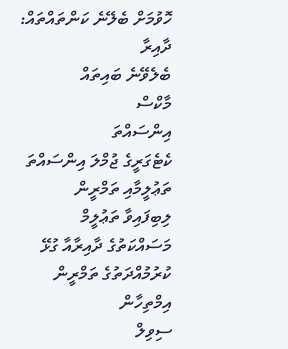ހޮވުމަށް ބެލޭނެ ކަންތައްތައް:
ދާއިރާ
ބެލެވޭނެ ބައިތައް
މާކްސް
އިންސައްތަ
ކެޓެގަރީގެ ޖުމްލަ އިންސައްތަ
ތަޢުލީމާއި ތަމްރީން
ލިބިފައިވާ ތަޢުލީމް
މަސައްކަތުގެ ދާއިރާއާ ގުޅޭ ކުރުމުއްދަތުގެ ތަމްރީން
އިމްތިހާން
ސިވިލް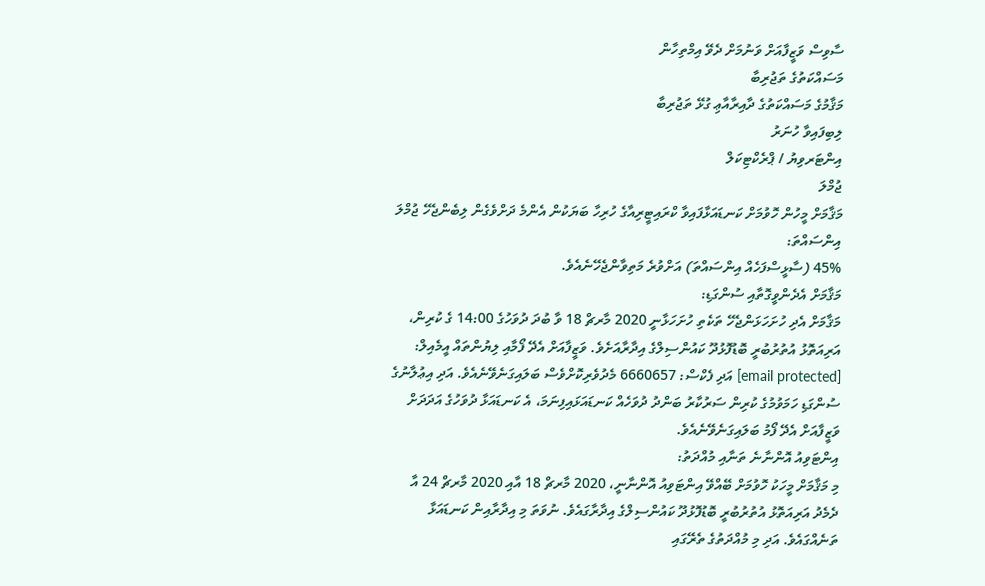ސާވިސް ވަޒީފާއަށް ވަނުމަށް ދެވޭ އިމްތިހާން
މަސައްކަތުގެ ތަޖުރިބާ
މަޤާމުގެ މަސައްކަތުގެ ދާއިރާއާޢި ގުޅޭ ތަޖުރިބާ
ލިބިފައިވާ ހުނަރު
އިންޓަރވިޔު / ޕްރެކްޓިކަލް
ޖުމްލަ
މަޤާމަށް މީހުން ހޮވުމަށް ކަނޑައަޅާފައިވާ ކްރައިޓީރިއާގެ ހުރިހާ ބަޔަކުން އެންމެ ދަށްވެގެން ލިބެންޖެހޭ ޖުމްލަ އިންސައްތަ:
45% (ސާޅީސްފަހެއް އިންސައްތަ) އަށްވުރެ މަތިވާންޖެހޭނެއެވެ.
މަޤާމަށް އެދެންވީގޮތާއި ސުންގަޑި:
މަޤާމަށް އެދި ހުށަހަޅަންޖެހޭ ތަކެތި ހުށަހަޅާނީ 2020 މާރޗް 18 ވާ ބުދަ ދުވަހުގެ 14:00 ގެ ކުރިން، އަރިއަތޮޅު އުތުރުބުރީ ބޮޑުފޮޅުދޫ ކައުންސިލްގެ އިދާރާއަށެވެ. ވަޒީފާއަށް އެދޭ ފޯމާއި ލިޔުންތައް އީމެއިލް: [email protected] އަދި ފެކްސް: 6660657 މެދުވެރިކޮށްވެސް ބަލައިގަނެވޭނެއެވެ. އަދި އިޢުލާނުގެ ސުންގަޑި ހަމަވުމުގެ ކުރިން ސަރުކާރު ބަންދު ދުވަހެއް ކަނޑައަޅައިފިނަމަ، އެ ކަނޑައަޅާ ދުވަހުގެ އަދަދަށް ވަޒީފާއަށް އެދޭ ފޯމު ބަލައިގަނެވޭނެއެވެ.
އިންޓަވިއު އޮންނާނެ ތަނާއި މުއްދަތު:
މި މަޤާމަށް މީހަކު ހޮވުމަށް ބޭއްވޭ އިންޓަވިއު އޮންނާނީ، 2020 މާރޗް 18 އާއި 2020 މާރޗް 24 އާ ދެމެދު އަރިއަތޮޅު އުތުރުބުރީ ބޮޑުފޮޅުދޫ ކައުންސިލްގެ އިދާރާގައެވެ. ނުވަތަ މި އިދާރާއިން ކަނޑައަޅާ ތަނެއްގައެވެ. އަދި މި މުއްދަތުގެ ތެރޭގައި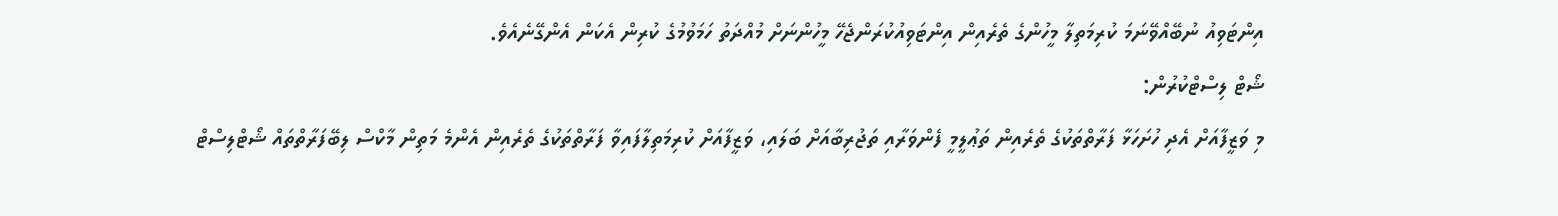އިންޓަވިއު ނުބޭއްވޭނަމަ ކުރިމަތިލާ މީހުންގެ ތެރެއިން އިންޓަވިއުކުރަންޖެހޭ މީހުންނަށް މުއްދަތު ހަމަވުމުގެ ކުރިން އެކަން އެންގޭނެއެވެ.
ޝޯޓް ލިސްޓްކުރުން:
މި ވަޒީފާއަށް އެދި ހުށަހަޅާ ފަރާތްތަކުގެ ތެރެއިން ތަޢުލީމީ ފެންވަރާއި ތަޖުރިބާއަށް ބަލައި، ވަޒީފާއަށް ކުރިމަތިލާފައިވާ ފަރާތްތަކުގެ ތެރެއިން އެންމެ މަތިން މާކްސް ލިބޭފަރާތްތައް ޝޯޓްލިސްޓް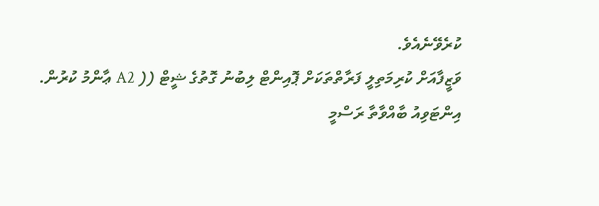ކުރެވޭނެއެވެ.
ވަޒީފާއަށް ކުރިމަތިލީ ފަރާތްތަކަށް ޕޮއިންޓް ލިބުނު ގޮތުގެ ޝީޓް (( A2 ޢާންމު ކުރުން.
އިންޓަވިއު ބާއްވާތާ ރަސްމީ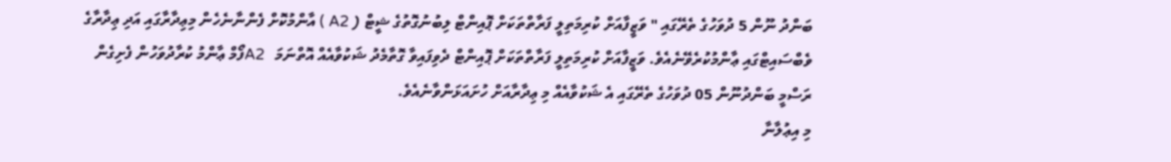ބަންދު ނޫން 5 ދުވަހުގެ ތެރޭގައި " ވަޒީފާއަށް ކުރިމަތިލީ ފަރާތްތަކަށް ޕޮއިންޓް ލިބުނުގޮތުގެ ޝީޓް ( A2 ) އާންމުކޮށް ފެންނާނެހެން މިޢިދާރާގައި އަދި ޢިދާރާގެ ވެބްސައިޓްގައި ޢާންމުކުރެވޭނެއެވެ. ވަޒީފާއަށް ކުރިމަތިލީ ފަރާތްތަކަށް ޕޮއިންޓް ދެވިފައިވާ ގޮތާމެދު ޝަކުވާއެއް އޮތްނަމަ   A2ފޯމް ޢާންމު ކުރާދުވަހުން ފެށިގެން ރަސްމީ ބަންދުނޫން 05 ދުވަހުގެ ތެރޭގައި އެ ޝަކުވާއެއް މި ޢިދާރާއަށް ހުށައަޅަންވާނެއެވެ.
މި އިޢުލާނާ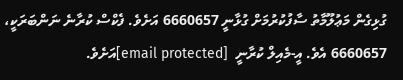ގުޅިގެން މަޢުލޫމާތު ސާފުކުރުމަށް ގުޅާނީ 6660657 އަށެވެ. ފެކްސް ކުރާނެ ނަންބަރަކީ، 6660657 އެވެ. އީ-މެއިލް ކުރާނީ  [email protected]އަށެވެ.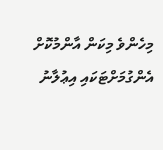މިހެންވެ މިކަން އާންމުކޮށް އެންގުމަށްޓަކައި އިޢުލާނު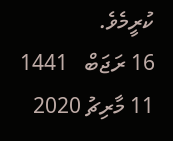ކުރީމެވެ.
16 ރަޖަބް   1441
11 މާރިޗު 2020